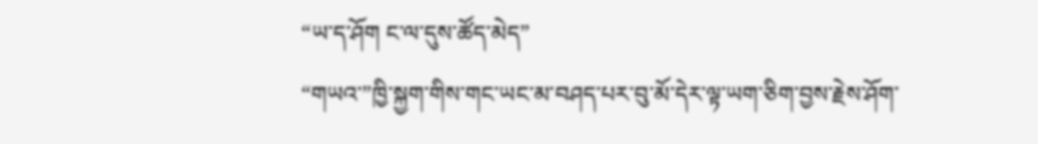“ཡ་ད་ཤོག ང་ལ་དུས་ཚོད་མེད”
“གཡའ་”ཁྱི་སྐྱག་གིས་གང་ཡང་མ་བཤད་པར་བུ་མོ་དེར་ལྟ་ཡག་ཅིག་བྱས་རྗེས་ཤོག་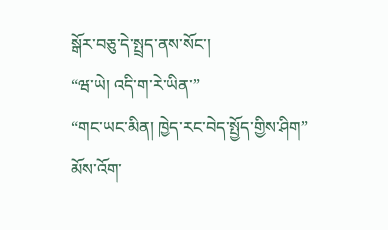སྒོར་བཅུ་དེ་སྤྲད་ནས་སོང་།
“ཝ་ཡེ། འདི་ག་རེ་ཡིན་”
“གང་ཡང་མིན། ཁྱེད་རང་བེད་སྤྱོད་གྱིས་ཤིག” མོས་འོག་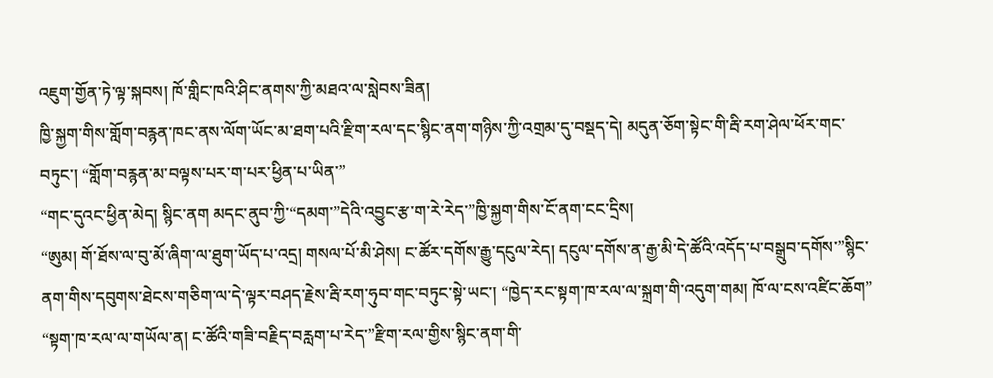འཇུག་གྱོན་ཏེ་ལྟ་སྐབས། ཁོ་གླིང་ཁའི་ཤིང་ནགས་ཀྱི་མཐའ་ལ་སླེབས་ཟིན།
ཁྱི་སྐྱག་གིས་གློག་བརྙན་ཁང་ནས་ལོག་ཡོང་མ་ཐག་པའི་རྫིག་རལ་དང་སྙིང་ནག་གཉིས་ཀྱི་འགྲམ་དུ་བསྡད་དེ། མདུན་ཅོག་སྟེང་གི་རྦི་རག་ཤེལ་ཕོར་གང་བཏུང་། “གློག་བརྙན་མ་བལྟས་པར་ག་པར་ཕྱིན་པ་ཡིན་”
“གང་དུའང་ཕྱིན་མེད། སྙིང་ནག མདང་ནུབ་ཀྱི་“དམག་”དེའི་འབྱུང་རྩ་ག་རེ་རེད་”ཁྱི་སྐྱག་གིས་ངོ་ནག་ངང་དྲིས།
“ཨུམ། གོ་ཐོས་ལ་བུ་མོ་ཞིག་ལ་ཐུག་ཡོད་པ་འདྲ། གསལ་པོ་མི་ཤེས། ང་ཚོར་དགོས་རྒྱུ་དངུལ་རེད། དངུལ་དགོས་ན་རྒྱ་མི་དེ་ཚོའི་འདོད་པ་བསྒྲུབ་དགོས་”སྙིང་ནག་གིས་དབུགས་ཐེངས་གཅིག་ལ་དེ་ལྟར་བཤད་རྗེས་རྦི་རག་ཧུབ་གང་བཏུང་སྟེ་ཡང་། “ཁྱེད་རང་སྟག་ཁ་རལ་ལ་སྐྲག་གི་འདུག་གམ། ཁོ་ལ་ངས་འཛིང་ཆོག”
“སྟག་ཁ་རལ་ལ་གཡོལ་ན། ང་ཚོའི་གཟི་བརྗིད་བརླག་པ་རེད་”རྫིག་རལ་གྱིས་སྙིང་ནག་གི་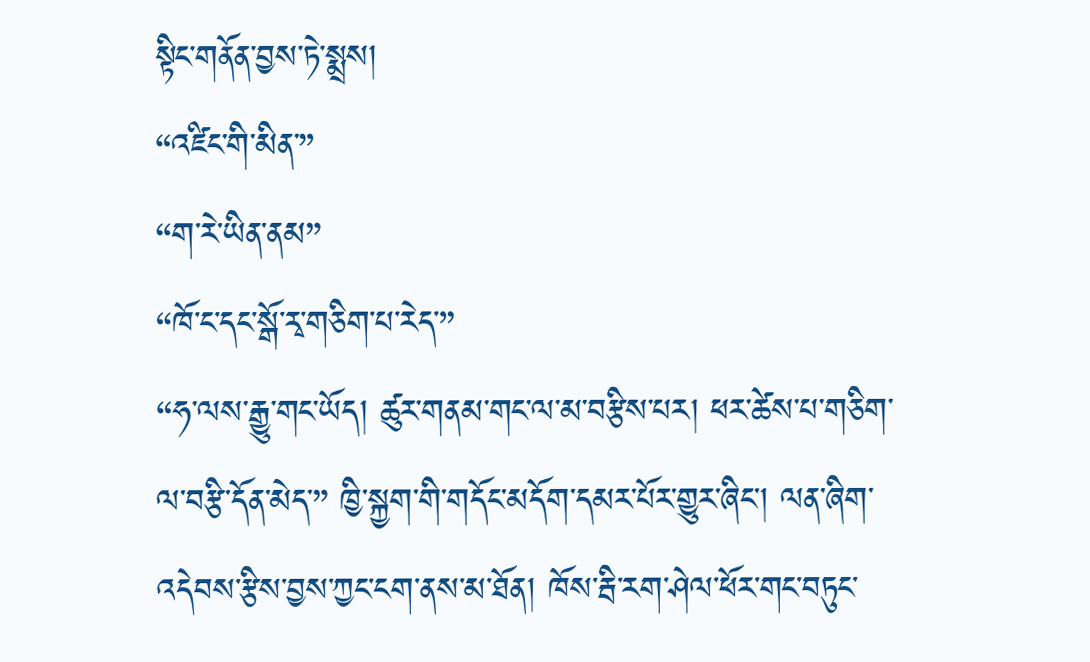སྟིང་གནོན་བྱས་ཏེ་སྨྲས།
“འཛིང་གི་མིན་”
“ག་རེ་ཡིན་ནམ”
“ཁོ་ང་དང་སྒོ་རྭ་གཅིག་པ་རེད་”
“ཧ་ལས་རྒྱུ་གང་ཡོད། ཚུར་གནམ་གང་ལ་མ་བརྩིས་པར། ཕར་ཚེས་པ་གཅིག་ལ་བརྩི་དོན་མེད་” ཁྱི་སྐྱག་གི་གདོང་མདོག་དམར་པོར་གྱུར་ཞིང་། ལན་ཞིག་འདེབས་རྩིས་བྱས་ཀྱང་ངག་ནས་མ་ཐོན། ཁོས་རྦི་རག་ཤེལ་ཕོར་གང་བཏུང་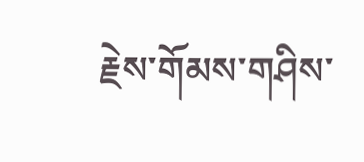རྗེས་གོམས་གཤིས་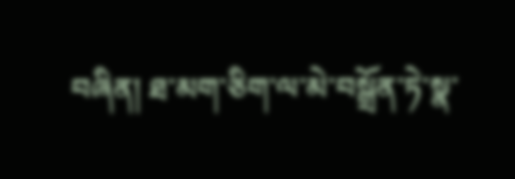བཞིན། ཐ་མག་ཅིག་ལ་མེ་བསྒྲོན་ཏེ་སྣ་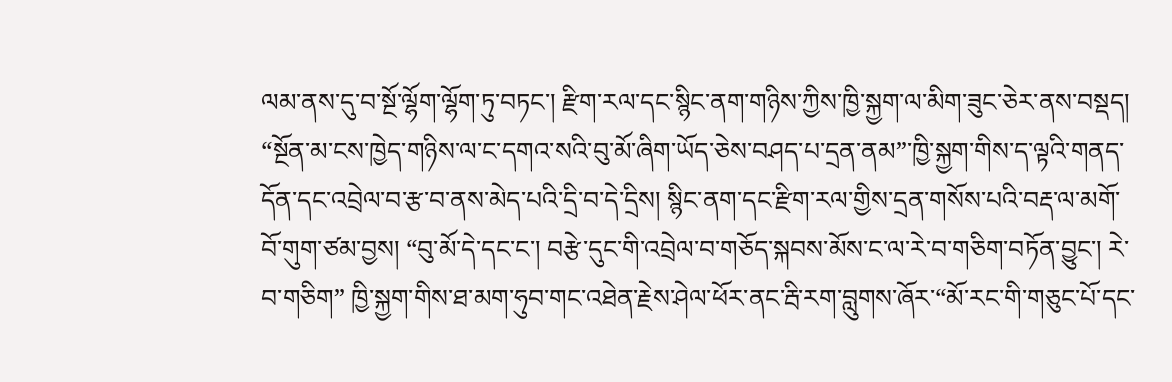ལམ་ནས་དུ་བ་སྔོ་ལྷོག་ལྷོག་ཏུ་བཏང་། རྫིག་རལ་དང་སྙིང་ནག་གཉིས་ཀྱིས་ཁྱི་སྐྱག་ལ་མིག་ཟུང་ཅེར་ནས་བསྡད།
“སྔོན་མ་ངས་ཁྱེད་གཉིས་ལ་ང་དགའ་སའི་བུ་མོ་ཞིག་ཡོད་ཅེས་བཤད་པ་དྲན་ནམ”་ཁྱི་སྐྱག་གིས་ད་ལྟའི་གནད་དོན་དང་འབྲེལ་བ་རྩ་བ་ནས་མེད་པའི་དྲི་བ་དེ་དྲིས། སྙིང་ནག་དང་རྫིག་རལ་གྱིས་དྲན་གསོས་པའི་བརྡ་ལ་མགོ་བོ་གུག་ཙམ་བྱས། “བུ་མོ་དེ་དང་ང་། བརྩེ་དུང་གི་འབྲེལ་བ་གཅོད་སྐབས་མོས་ང་ལ་རེ་བ་གཅིག་བཏོན་བྱུང་། རེ་བ་གཅིག” ཁྱི་སྐྱག་གིས་ཐ་མག་ཧུབ་གང་འཐེན་རྗེས་ཤེལ་ཕོར་ནང་རྦི་རག་བླུགས་ཞོར་“མོ་རང་གི་གཅུང་པོ་དང་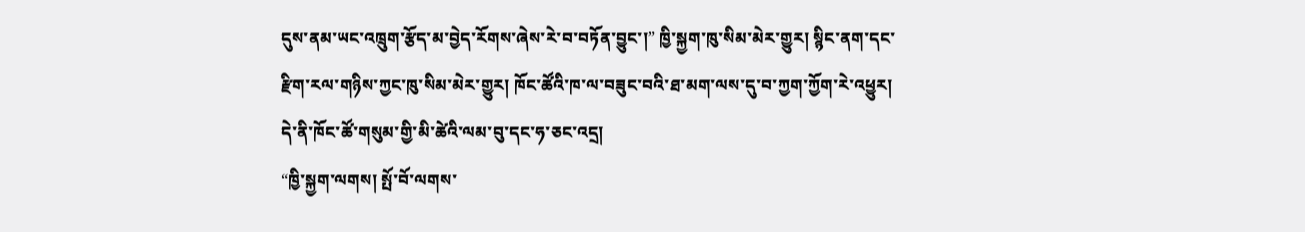དུས་ནམ་ཡང་འཁྲུག་རྩོད་མ་བྱེད་རོགས་ཞེས་རེ་བ་བཏོན་བྱུང་།” ཁྱི་སྐྱག་ཁུ་སིམ་མེར་གྱུར། སྙིང་ནག་དང་རྫིག་རལ་གཉིས་ཀྱང་ཁུ་སིམ་མེར་གྱུར། ཁོང་ཚོའི་ཁ་ལ་བཟུང་བའི་ཐ་མག་ལས་དུ་བ་ཀྱག་ཀྱོག་རེ་འཕྱུར། དེ་ནི་ཁོང་ཚོ་གསུམ་གྱི་མི་ཚེའི་ལམ་བུ་དང་ཧ་ཅང་འདྲ།
“ཁྱི་སྐྱག་ལགས། སྤོ་བོ་ལགས་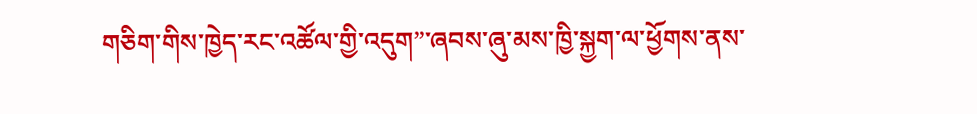གཅིག་གིས་ཁྱེད་རང་འཚོལ་གྱི་འདུག”་ཞབས་ཞུ་མས་ཁྱི་སྐྱག་ལ་ཕྱོགས་ནས་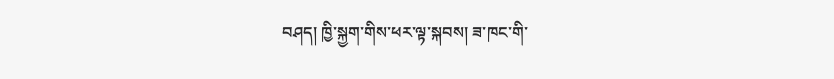བཤད། ཁྱི་སྐྱག་གིས་ཕར་ལྟ་སྐབས། ཟ་ཁང་གི་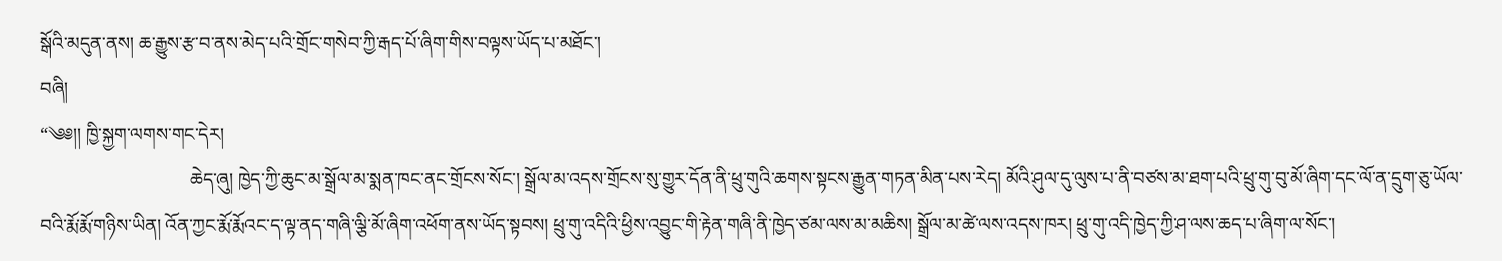སྒོའི་མདུན་ནས། ཆ་རྒྱུས་རྩ་བ་ནས་མེད་པའི་གྲོང་གསེབ་ཀྱི་རྒད་པོ་ཞིག་གིས་བལྟས་ཡོད་པ་མཐོང་།
བཞི།
“༄༅།། ཁྱི་སྐྱག་ལགས་གང་དེར།
                                ཆེད་ཞུ། ཁྱེད་ཀྱི་ཆུང་མ་སྒྲོལ་མ་སྨན་ཁང་ནང་གྲོངས་སོང་། སྒྲོལ་མ་འདས་གྲོངས་སུ་གྱུར་དོན་ནི་ཕྲུ་གུའི་ཆགས་སྟངས་རྒྱུན་གཏན་མིན་པས་རེད། མོའི་ཤུལ་དུ་ལུས་པ་ནི་བཙས་མ་ཐག་པའི་ཕྲུ་གུ་བུ་མོ་ཞིག་དང་ལོ་ན་དྲུག་ཅུ་ཡོལ་བའི་རྨོ་རྨོ་གཉིས་ཡིན། འོན་ཀྱང་རྨོ་རྨོའང་ད་ལྟ་ནད་གཞི་ལྕི་མོ་ཞིག་འཕོག་ནས་ཡོད་སྟབས། ཕྲུ་གུ་འདིའི་ཕྱིས་འབྱུང་གི་རྟེན་གཞི་ནི་ཁྱེད་ཙམ་ལས་མ་མཆིས། སྒྲོལ་མ་ཚེ་ལས་འདས་ཁར། ཕྲུ་གུ་འདི་ཁྱེད་ཀྱི་ཤ་ལས་ཆད་པ་ཞིག་ལ་སོང་།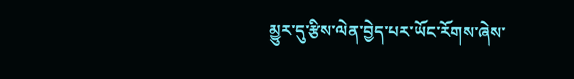མྱུར་དུ་རྩིས་ལེན་བྱེད་པར་ཡོང་རོགས་ཞེས་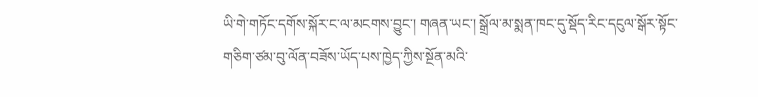ཡི་གེ་གཏོང་དགོས་སྐོར་ང་ལ་མངགས་བྱུང་། གཞན་ཡང་། སྒྲོལ་མ་སྨན་ཁང་དུ་སྡོད་རིང་དངུལ་སྒོར་སྟོང་གཅིག་ཙམ་བུ་ལོན་བཟོས་ཡོད་པས་ཁྱེད་ཀྱིས་སྔོན་མའི་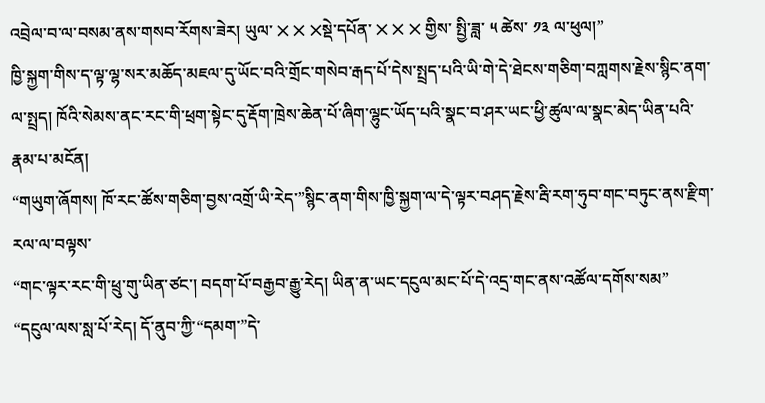འབྲེལ་བ་ལ་བསམ་ནས་གསབ་རོགས་ཟེར། ཡུལ་ ྾ ྾ ྾སྡེ་དཔོན་ ྾ ྾ ྾ གྱིས་ སྤྱི་ཟླ་ ༥ ཚེས་ ༡༣ ལ་ཕུལ།”
ཁྱི་སྐྱག་གིས་ད་ལྟ་ལྷ་སར་མཆོད་མཇལ་དུ་ཡོང་བའི་གྲོང་གསེབ་རྒད་པོ་དེས་སྤྲད་པའི་ཡི་གེ་དེ་ཐེངས་གཅིག་བཀླགས་རྗེས་སྙིང་ནག་ལ་སྤྲད། ཁོའི་སེམས་ནང་རང་གི་ཕྲག་སྟེང་དུ་རྡོག་ཁྲེས་ཆེན་པོ་ཞིག་ལྷུང་ཡོད་པའི་སྣང་བ་ཤར་ཡང་ཕྱི་ཚུལ་ལ་སྣང་མེད་ཡིན་པའི་རྣམ་པ་མངོན།
“གཡུག་ཞོགས། ཁོ་རང་ཚོས་གཅིག་བྱས་འགྲོ་ཡི་རེད་”སྙིང་ནག་གིས་ཁྱི་སྐྱག་ལ་དེ་ལྟར་བཤད་རྗེས་རྦི་རག་ཧུབ་གང་བཏུང་ནས་རྫིག་རལ་ལ་བལྟས་
“གང་ལྟར་རང་གི་ཕྲུ་གུ་ཡིན་ཙང་། བདག་པོ་བརྒྱབ་རྒྱུ་རེད། ཡིན་ན་ཡང་དངུལ་མང་པོ་དེ་འདྲ་གང་ནས་འཚོལ་དགོས་སམ”
“དངུལ་ལས་སླ་པོ་རེད། དོ་ནུབ་ཀྱི་“དམག་”དེ་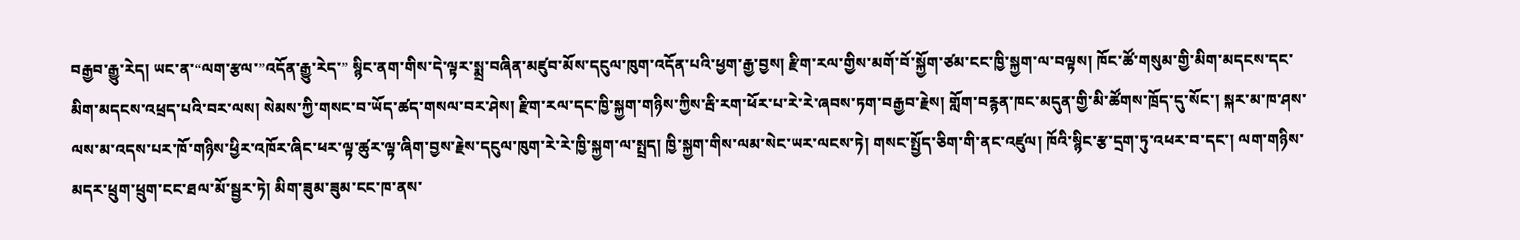བརྒྱབ་རྒྱུ་རེད། ཡང་ན་“ལག་རྩལ་”འདོན་རྒྱུ་རེད་” སྙིང་ནག་གིས་དེ་ལྟར་སྨྲ་བཞིན་མཛུབ་མོས་དངུལ་ཁུག་འདོན་པའི་ཕྱག་རྒྱ་བྱས། རྫིག་རལ་གྱིས་མགོ་བོ་སྐྱོག་ཙམ་ངང་ཁྱི་སྐྱག་ལ་བལྟས། ཁོང་ཚོ་གསུམ་གྱི་མིག་མདངས་དང་མིག་མདངས་འཕྲད་པའི་བར་ལས། སེམས་ཀྱི་གསང་བ་ཡོད་ཚད་གསལ་བར་ཤེས། རྫིག་རལ་དང་ཁྱི་སྐྱག་གཉིས་ཀྱིས་རྦི་རག་ཕོར་པ་རེ་རེ་ཞབས་ཏག་བརྒྱབ་རྗེས། གློག་བརྙན་ཁང་མདུན་གྱི་མི་ཚོགས་ཁྲོད་དུ་སོང་། སྐར་མ་ཁ་ཤས་ལས་མ་འདས་པར་ཁོ་གཉིས་ཕྱིར་འཁོར་ཞིང་ཕར་ལྟ་ཚུར་ལྟ་ཞིག་བྱས་རྗེས་དངུལ་ཁུག་རེ་རེ་ཁྱི་སྐྱག་ལ་སྤྲད། ཁྱི་སྐྱག་གིས་ལམ་སེང་ཡར་ལངས་ཏེ། གསང་སྤྱོད་ཅིག་གི་ནང་འཛུལ། ཁོའི་སྙིང་རྩ་དྲག་ཏུ་འཕར་བ་དང་། ལག་གཉིས་མདར་ཕྲུག་ཕྲུག་ངང་ཐལ་མོ་སྦྱར་ཏེ། མིག་ཟུམ་ཟུམ་ངང་ཁ་ནས་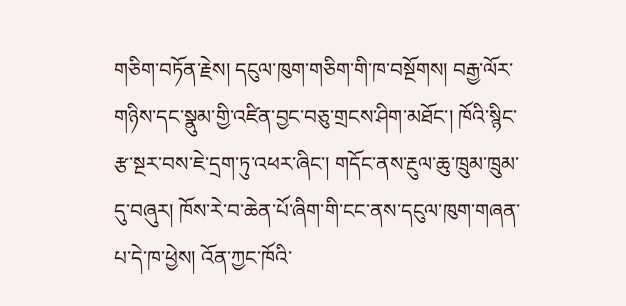གཅིག་བཏོན་རྗེས། དངུལ་ཁུག་གཅིག་གི་ཁ་བསྔོགས། བརྒྱ་ལོར་གཉིས་དང་སྣུམ་གྱི་འཛིན་བྱང་བཅུ་གྲངས་ཤིག་མཐོང་། ཁོའི་སྙིང་རྩ་སྔར་བས་ཇེ་དྲག་ཏུ་འཕར་ཞིང་། གདོང་ནས་རྔུལ་ཆུ་ཁྲུམ་ཁྲུམ་དུ་བཞུར། ཁོས་རེ་བ་ཆེན་པོ་ཞིག་གི་ངང་ནས་དངུལ་ཁུག་གཞན་པ་དེ་ཁ་ཕྱེས། འོན་ཀྱང་ཁོའི་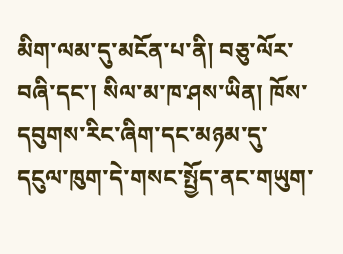མིག་ལམ་དུ་མངོན་པ་ནི། བཅུ་ལོར་བཞི་དང་། སིལ་མ་ཁ་ཤས་ཡིན། ཁོས་དབུགས་རིང་ཞིག་དང་མཉམ་དུ་དངུལ་ཁུག་དེ་གསང་སྤྱོད་ནང་གཡུག་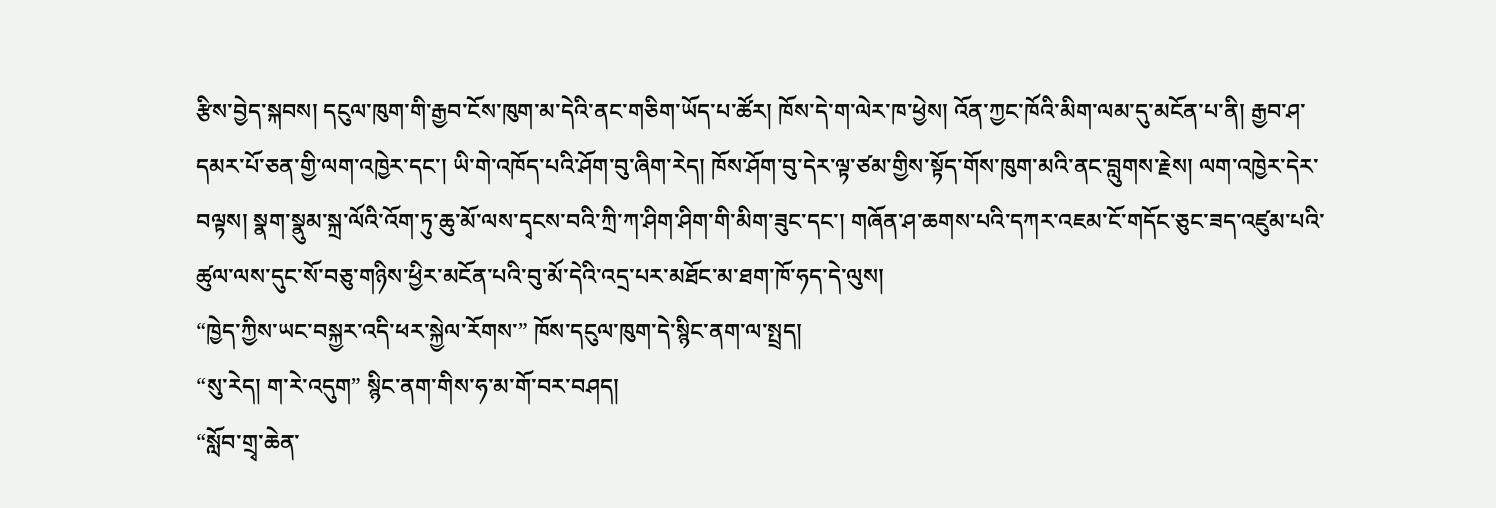རྩིས་བྱེད་སྐབས། དངུལ་ཁུག་གི་རྒྱབ་ངོས་ཁུག་མ་དེའི་ནང་གཅིག་ཡོད་པ་ཚོར། ཁོས་དེ་ག་ལེར་ཁ་ཕྱེས། འོན་ཀྱང་ཁོའི་མིག་ལམ་དུ་མངོན་པ་ནི། རྒྱབ་ཤ་དམར་པོ་ཅན་གྱི་ལག་འཁྱེར་དང་། ཡི་གེ་འཁོད་པའི་ཤོག་བུ་ཞིག་རེད། ཁོས་ཤོག་བུ་དེར་ལྟ་ཙམ་གྱིས་སྟོད་གོས་ཁུག་མའི་ནང་བླུགས་རྗེས། ལག་འཁྱེར་དེར་བལྟས། སྣག་སྣུམ་སྐྲ་ལོའི་འོག་ཏུ་ཆུ་མོ་ལས་དྭངས་བའི་ཀྲི་ཀ་ཤིག་ཤིག་གི་མིག་ཟུང་དང་། གཞོན་ཤ་ཆགས་པའི་དཀར་འཇམ་ངོ་གདོང་ཅུང་ཟད་འཛུམ་པའི་ཚུལ་ལས་དུང་སོ་བཅུ་གཉིས་ཕྱིར་མངོན་པའི་བུ་མོ་དེའི་འདྲ་པར་མཐོང་མ་ཐག་ཁོ་ཧད་དེ་ལུས།
“ཁྱེད་ཀྱིས་ཡང་བསྐྱར་འདི་ཕར་སྐྱེལ་རོགས་” ཁོས་དངུལ་ཁུག་དེ་སྙིང་ནག་ལ་སྤྲད།
“སུ་རེད། ག་རེ་འདུག” སྙིང་ནག་གིས་ཧ་མ་གོ་བར་བཤད།
“སློབ་གྲྭ་ཆེན་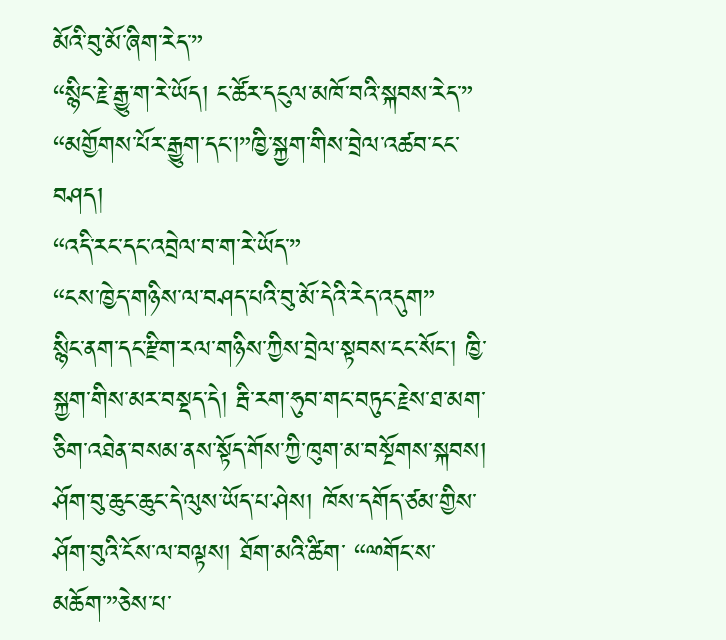མོའི་བུ་མོ་ཞིག་རེད་”
“སྙིང་རྗེ་རྒྱུ་ག་རེ་ཡོད། ང་ཚོར་དངུལ་མཁོ་བའི་སྐབས་རེད་”
“མགྱོགས་པོར་རྒྱུག་དང་།”ཁྱི་སྐྱག་གིས་བྲེལ་འཚབ་ངང་བཤད།
“འདི་རང་དང་འབྲེལ་བ་ག་རེ་ཡོད་”
“ངས་ཁྱེད་གཉིས་ལ་བཤད་པའི་བུ་མོ་དེའི་རེད་འདུག”
སྙིང་ནག་དང་རྫིག་རལ་གཉིས་ཀྱིས་བྲེལ་སྟབས་ངང་སོང་། ཁྱི་སྐྱག་གིས་མར་བསྡད་དེ། རྦི་རག་ཧུབ་གང་བཏུང་རྗེས་ཐ་མག་ཅིག་འཐེན་བསམ་ནས་སྟོད་གོས་ཀྱི་ཁུག་མ་བསྔོགས་སྐབས། ཤོག་བུ་ཆུང་ཆུང་དེ་ལུས་ཡོད་པ་ཤེས། ཁོས་དགོད་ཙམ་གྱིས་ཤོག་བུའི་ངོས་ལ་བལྟས། ཐོག་མའི་ཚིག་ “ྋགོང་ས་མཆོག་”ཅེས་པ་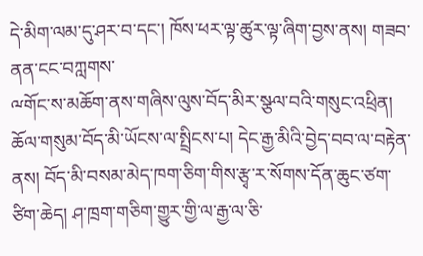དེ་མིག་ལམ་དུ་ཤར་བ་དང་། ཁོས་ཕར་ལྟ་ཚུར་ལྟ་ཞིག་བྱས་ནས། གཟབ་ནན་ངང་བཀླགས་
ྋགོང་ས་མཆོག་ནས་གཞིས་ལུས་བོད་མིར་སྩལ་བའི་གསུང་འཕྲིན།
ཆོལ་གསུམ་བོད་མི་ཡོངས་ལ་སྤྲིངས་པ། དེང་རྒྱ་མིའི་བྱེད་བབ་ལ་བརྟེན་ནས། བོད་མི་བསམ་མེད་ཁག་ཅིག་གིས་རྩྭ་ར་སོགས་དོན་ཆུང་ཙག་ཙིག་ཆེད། ཤ་ཁྲག་གཅིག་གྱུར་གྱི་ལ་རྒྱ་ལ་ཅི་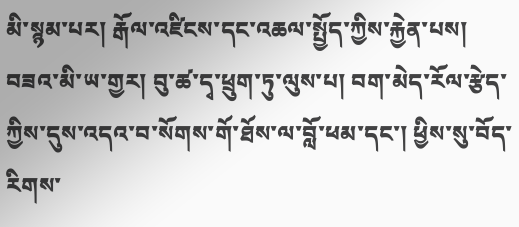མི་སྙམ་པར། རྒོལ་འཛིངས་དང་འཆལ་སྤྱོད་ཀྱིས་རྐྱེན་པས། བཟའ་མི་ཡ་གྱར། བུ་ཚ་དྭ་ཕྲུག་ཏུ་ལུས་པ། བག་མེད་རོལ་རྩེད་ཀྱིས་དུས་འདའ་བ་སོགས་གོ་ཐོས་ལ་བློ་ཕམ་དང་། ཕྱིས་སུ་བོད་རིགས་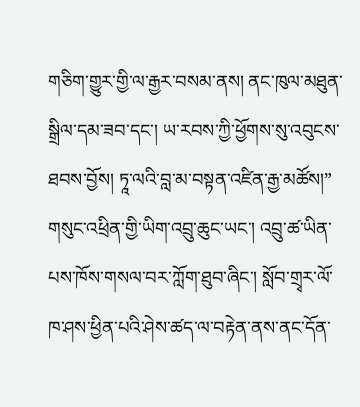གཅིག་གྱུར་གྱི་ལ་རྒྱར་བསམ་ནས། ནང་ཁུལ་མཐུན་སྒྲིལ་དམ་ཟབ་དང་། ཡ་རབས་ཀྱི་ཕྱོགས་སུ་འབུངས་ཐབས་བྱོས། ཏཱ་ལའི་བླ་མ་བསྟན་འཛིན་རྒྱ་མཚོས།”
གསུང་འཕྲིན་གྱི་ཡིག་འབྲུ་ཆུང་ཡང་། འབྲུ་ཚ་ཡིན་པས་ཁོས་གསལ་བར་ཀློག་ཐུབ་ཞིང་། སློབ་གྲྭར་ལོ་ཁ་ཤས་ཕྱིན་པའི་ཤེས་ཚད་ལ་བརྟེན་ནས་ནང་དོན་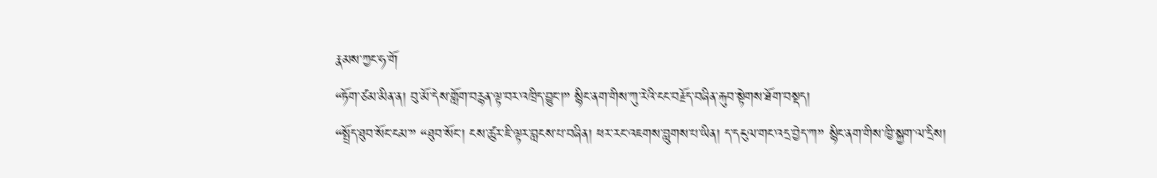རྣམས་ཀྱང་ཧ་གོ
“ཏོག་ཙམ་མིན་ན། བུ་མོ་དེས་གློག་བརྙན་ལྟ་བར་འཁྲིད་བྱུང་།” སྙིང་ནག་གིས་ཀུ་རེའི་ངང་བརྗོད་བཞིན་རྐུབ་སྟེགས་ཐོག་བསྡད།
“སྤྲོད་ཐུབ་སོང་ངམ་” “ཐུབ་སོང་། ངས་ཚུར་ཇི་ལྟར་བླངས་པ་བཞིན། ཕར་རང་འཇགས་བླུགས་པ་ཡིན། ད་དངུལ་གང་འདྲ་བྱེད་ཀ” སྙིང་ནག་གིས་ཁྱི་སྐྱག་ལ་དྲིས།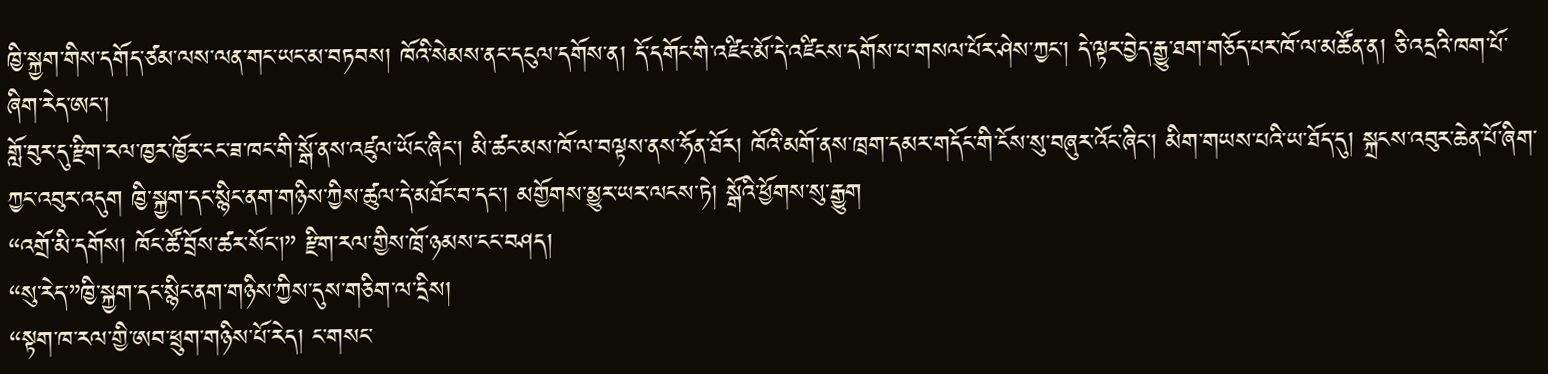ཁྱི་སྐྱག་གིས་དགོད་ཙམ་ལས་ལན་གང་ཡང་མ་བཏབས། ཁོའི་སེམས་ནང་དངུལ་དགོས་ན། དོ་དགོང་གི་འཛིང་མོ་དེ་འཛིངས་དགོས་པ་གསལ་པོར་ཤེས་ཀྱང་། དེ་ལྟར་བྱེད་རྒྱུ་ཐག་གཅོད་པར་ཁོ་ལ་མཚོན་ན། ཅི་འདྲའི་ཁག་པོ་ཞིག་རེད་ཨང་།
གློ་བུར་དུ་རྫིག་རལ་ཁྱར་ཁྱོར་ངང་ཟ་ཁང་གི་སྒོ་ནས་འཛུལ་ཡོང་ཞིང་། མི་ཚང་མས་ཁོ་ལ་བལྟས་ནས་ཧོན་ཐོར། ཁོའི་མགོ་ནས་ཁྲག་དམར་གདོང་གི་ངོས་སུ་བཞུར་འོང་ཞིང་། མིག་གཡས་པའི་ཡ་ཐོད་དུ། སྐྲངས་འབུར་ཆེན་པོ་ཞིག་ཀྱང་འབུར་འདུག ཁྱི་སྐྱག་དང་སྙིང་ནག་གཉིས་ཀྱིས་ཚུལ་དེ་མཐོང་བ་དང་། མགྱོགས་མྱུར་ཡར་ལངས་ཏེ། སྒོའི་ཕྱོགས་སུ་རྒྱུག
“འགྲོ་མི་དགོས། ཁོང་ཚོ་བྲོས་ཚར་སོང་།” རྫིག་རལ་གྱིས་ཁྲོ་ཉམས་ངང་བཤད།
“སུ་རེད་”ཁྱི་སྐྱག་དང་སྙིང་ནག་གཉིས་ཀྱིས་དུས་གཅིག་ལ་དྲིས།
“སྟག་ཁ་རལ་གྱི་ཨབ་ཕྲུག་གཉིས་པོ་རེད། ང་གསང་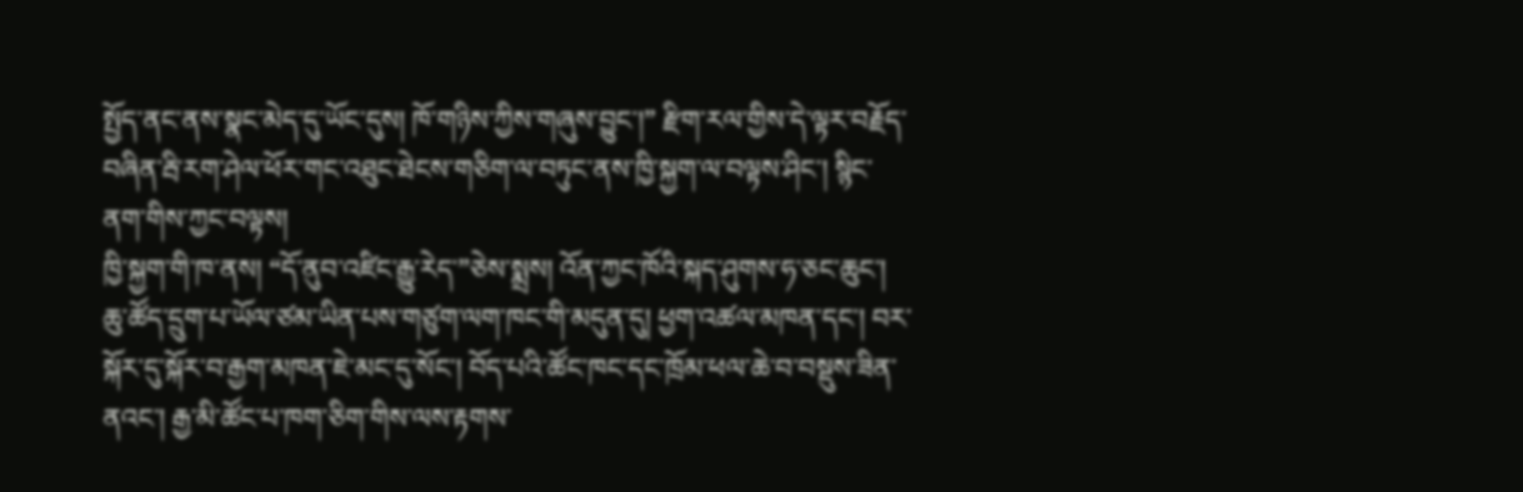སྤྱོད་ནང་ནས་སྣང་མེད་དུ་ཡོང་དུས། ཁོ་གཉིས་ཀྱིས་གཞུས་བྱུང་།” རྫིག་རལ་གྱིས་དེ་ལྟར་བརྗོད་བཞིན་རྦི་རག་ཤེལ་ཕོར་གང་འཐུང་ཐེངས་གཅིག་ལ་བཏུང་ནས་ཁྱི་སྐྱག་ལ་བལྟས་ཤིང་། སྙིང་ནག་གིས་ཀྱང་བལྟས།
ཁྱི་སྐྱག་གི་ཁ་ནས། “དོ་ནུབ་འཛིང་རྒྱུ་རེད་”ཅེས་སྨྲས། འོན་ཀྱང་ཁོའི་སྐད་ཤུགས་ཧ་ཅང་ཆུང་།
ཆུ་ཚོད་དྲུག་པ་ཡོལ་ཙམ་ཡིན་པས་གཙུག་ལག་ཁང་གི་མདུན་དུ། ཕྱག་འཚལ་མཁན་དང་། བར་སྐོར་དུ་སྐོར་བ་རྒྱག་མཁན་ཇེ་མང་དུ་སོང་། བོད་པའི་ཚོང་ཁང་དང་ཁྲོམ་ཕལ་ཆེ་བ་བསྡུས་ཟིན་ནའང་། རྒྱ་མི་ཚོང་པ་ཁག་ཅིག་གིས་ལས་རྟགས་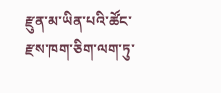རྫུན་མ་ཡིན་པའི་ཚོང་རྫས་ཁག་ཅིག་ལག་ཏུ་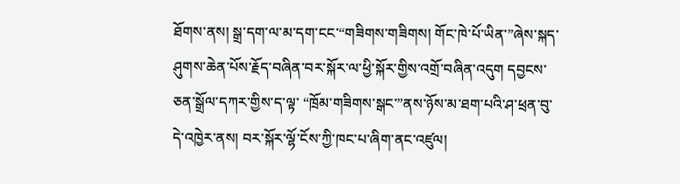ཐོགས་ནས། སྒྲ་དག་ལ་མ་དག་ངང་“གཟིགས་གཟིགས། གོང་ཁེ་པོ་ཡིན་”ཞེས་སྐད་ཤུགས་ཆེན་པོས་རྗོད་བཞིན་བར་སྐོར་ལ་ཕྱི་སྐོར་གྱིས་འགྲོ་བཞིན་འདུག དབྱངས་ཅན་སྒྲོལ་དཀར་གྱིས་ད་ལྟ་ “ཁྲོམ་གཟིགས་སྒང་”ནས་ཉོས་མ་ཐག་པའི་ཤ་ཕྲན་བུ་དེ་འཁྱེར་ནས། བར་སྐོར་ལྷོ་ངོས་ཀྱི་ཁང་པ་ཞིག་ནང་འཛུལ།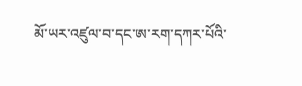མོ་ཡར་འཛུལ་བ་དང་ཨ་རག་དཀར་པོའི་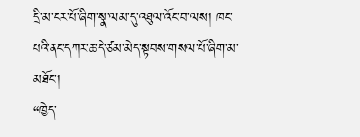དྲི་མ་ངར་པོ་ཞིག་སྣ་ལམ་དུ་འཐུལ་འོང་བ་ལས། ཁང་པའི་ནང་དཀར་ཆ་དེ་ཙམ་མེད་སྟབས་གསལ་པོ་ཞིག་མ་མཐོང་།
“ཁྱེད་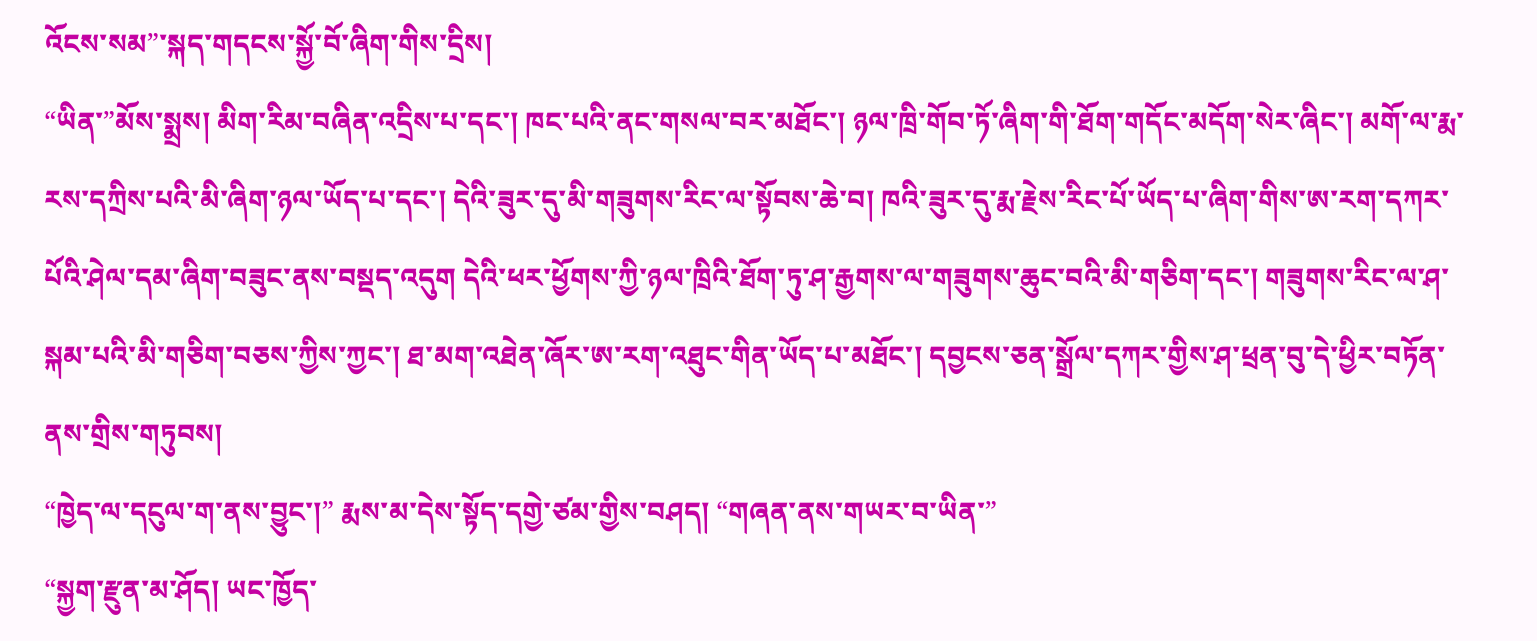འོངས་སམ”་སྐད་གདངས་སྐྱོ་བོ་ཞིག་གིས་དྲིས།
“ཡིན་”མོས་སྨྲས། མིག་རིམ་བཞིན་འདྲིས་པ་དང་། ཁང་པའི་ནང་གསལ་བར་མཐོང་། ཉལ་ཁྲི་གོབ་ཏོ་ཞིག་གི་ཐོག་གདོང་མདོག་སེར་ཞིང་། མགོ་ལ་རྨ་རས་དཀྲིས་པའི་མི་ཞིག་ཉལ་ཡོད་པ་དང་། དེའི་ཟུར་དུ་མི་གཟུགས་རིང་ལ་སྟོབས་ཆེ་བ། ཁའི་ཟུར་དུ་རྨ་རྗེས་རིང་པོ་ཡོད་པ་ཞིག་གིས་ཨ་རག་དཀར་པོའི་ཤེལ་དམ་ཞིག་བཟུང་ནས་བསྡད་འདུག དེའི་ཕར་ཕྱོགས་ཀྱི་ཉལ་ཁྲིའི་ཐོག་ཏུ་ཤ་རྒྱགས་ལ་གཟུགས་ཆུང་བའི་མི་གཅིག་དང་། གཟུགས་རིང་ལ་ཤ་སྐམ་པའི་མི་གཅིག་བཅས་ཀྱིས་ཀྱང་། ཐ་མག་འཐེན་ཞོར་ཨ་རག་འཐུང་གིན་ཡོད་པ་མཐོང་། དབྱངས་ཅན་སྒྲོལ་དཀར་གྱིས་ཤ་ཕྲན་བུ་དེ་ཕྱིར་བཏོན་ནས་གྲིས་གཏུབས།
“ཁྱེད་ལ་དངུལ་ག་ནས་བྱུང་།” རྨས་མ་དེས་སྟོད་དགྱེ་ཙམ་གྱིས་བཤད། “གཞན་ནས་གཡར་བ་ཡིན་”
“སྐྱག་རྫུན་མ་ཤོད། ཡང་ཁྱོད་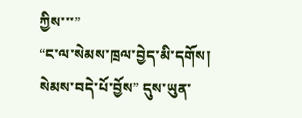ཀྱིས་་་”
“ང་ལ་སེམས་ཁྲལ་བྱེད་མི་དགོས། སེམས་བདེ་པོ་བྱོས” དུས་ཡུན་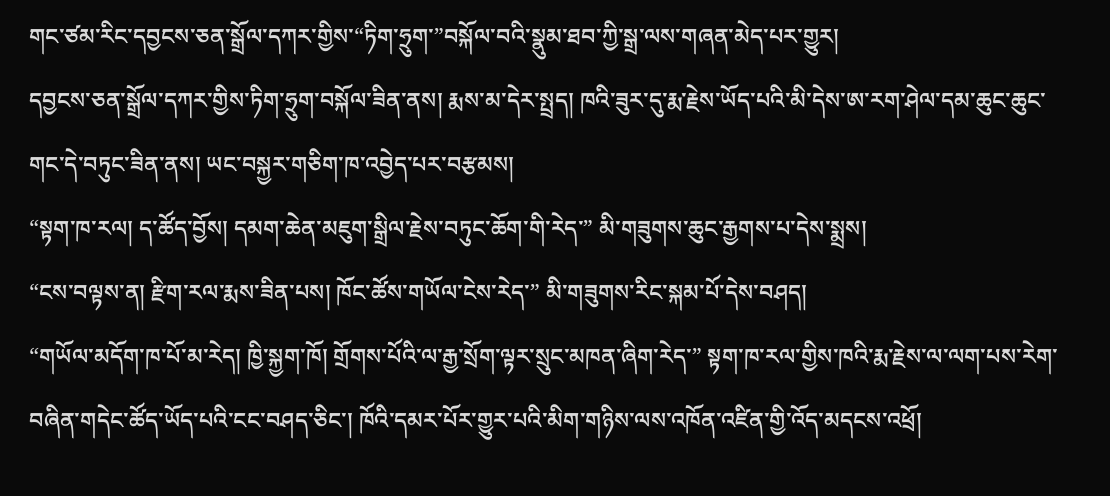གང་ཙམ་རིང་དབྱངས་ཅན་སྒྲོལ་དཀར་གྱིས་“ཏིག་ཧྲུག་”བསྐོལ་བའི་སྣུམ་ཐབ་ཀྱི་སྒྲ་ལས་གཞན་མེད་པར་གྱུར།
དབྱངས་ཅན་སྒྲོལ་དཀར་གྱིས་ཏིག་ཧྲུག་བསྐོལ་ཟིན་ནས། རྨས་མ་དེར་སྤྲད། ཁའི་ཟུར་དུ་རྨ་རྗེས་ཡོད་པའི་མི་དེས་ཨ་རག་ཤེལ་དམ་ཆུང་ཆུང་གང་དེ་བཏུང་ཟིན་ནས། ཡང་བསྐྱར་གཅིག་ཁ་འབྱེད་པར་བརྩམས།
“སྟག་ཁ་རལ། ད་ཚོད་བྱོས། དམག་ཆེན་མཇུག་སྒྲིལ་རྗེས་བཏུང་ཆོག་གི་རེད་” མི་གཟུགས་ཆུང་རྒྱགས་པ་དེས་སྨྲས།
“ངས་བལྟས་ན། རྫིག་རལ་རྨས་ཟིན་པས། ཁོང་ཚོས་གཡོལ་ངེས་རེད་” མི་གཟུགས་རིང་སྐམ་པོ་དེས་བཤད།
“གཡོལ་མདོག་ཁ་པོ་མ་རེད། ཁྱི་སྐྱག་ཁོ། གྲོགས་པོའི་ལ་རྒྱ་སྲོག་ལྟར་སྲུང་མཁན་ཞིག་རེད་” སྟག་ཁ་རལ་གྱིས་ཁའི་རྨ་རྗེས་ལ་ལག་པས་རེག་བཞིན་གདེང་ཚོད་ཡོད་པའི་ངང་བཤད་ཅིང་། ཁོའི་དམར་པོར་གྱུར་པའི་མིག་གཉིས་ལས་འཁོན་འཛིན་གྱི་འོད་མདངས་འཕྲོ།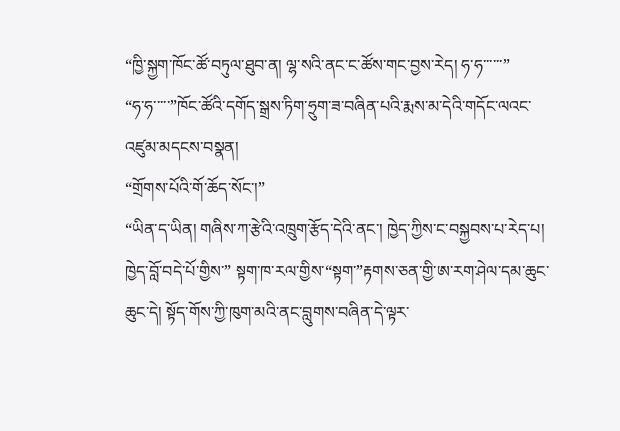“ཁྱི་སྐྱག་ཁོང་ཚོ་བཏུལ་ཐུབ་ན། ལྷ་སའི་ནང་ང་ཚོས་གང་བྱས་རེད། ཧ་ཧ་་་་་་”
“ཧ་ཧ་་་་་”ཁོང་ཚོའི་དགོད་སྒྲས་ཏིག་ཧྲུག་ཟ་བཞིན་པའི་རྨས་མ་དེའི་གདོང་ལའང་འཛུམ་མདངས་བསྣན།
“གྲོགས་པོའི་གོ་ཆོད་སོང་།”
“ཡིན་ད་ཡིན། གཞིས་ཀ་རྩེའི་འཁྲུག་རྩོད་དེའི་ནང་། ཁྱེད་ཀྱིས་ང་བསྐྱབས་པ་རེད་པ། ཁྱེད་བློ་བདེ་པོ་གྱིས་” སྟག་ཁ་རལ་གྱིས་“སྟག་”རྟགས་ཅན་གྱི་ཨ་རག་ཤེལ་དམ་ཆུང་ཆུང་དེ། སྟོད་གོས་ཀྱི་ཁུག་མའི་ནང་བླུགས་བཞིན་དེ་ལྟར་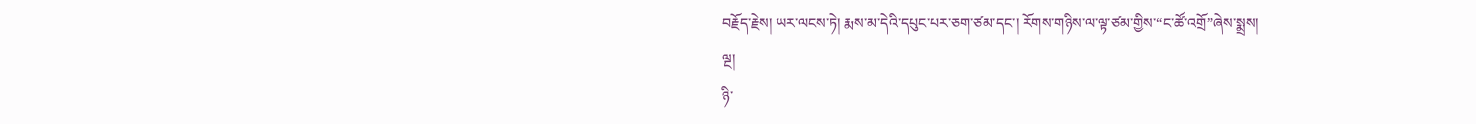བརྗོད་རྗེས། ཡར་ལངས་ཏེ། རྨས་མ་དེའི་དཔུང་པར་ཅག་ཙམ་དང་། རོགས་གཉིས་ལ་ལྟ་ཙམ་གྱིས་“ང་ཚོ་འགྲོ”ཞེས་སྨྲས།
ལྔ།
ཉི་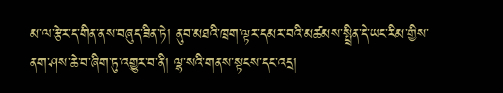མ་ལ་རྩེར་ད་གིན་ནས་བཞུད་ཟིན་ཏེ། ནུབ་མཐའི་ཁྲག་ལྟར་དམར་བའི་མཚམས་སྤྲིན་དེ་ཡང་རིམ་གྱིས་ནག་ཤས་ཆེ་བ་ཞིག་ཏུ་འགྱུར་བ་ནི། ལྷ་སའི་གནས་སྟངས་དང་འདྲ།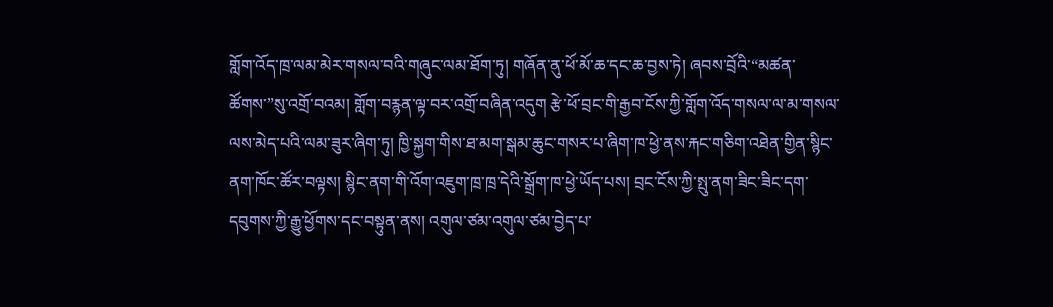གློག་འོད་ཁྲ་ལམ་མེར་གསལ་བའི་གཞུང་ལམ་ཐོག་ཏུ། གཞོན་ནུ་ཕོ་མོ་ཆ་དང་ཆ་བྱས་ཏེ། ཞབས་བྲོའི་“མཚན་ཚོགས་”སུ་འགྲོ་བའམ། གློག་བརྙན་ལྟ་བར་འགྲོ་བཞིན་འདུག རྩེ་ཕོ་བྲང་གི་རྒྱབ་ངོས་ཀྱི་གློག་འོད་གསལ་ལ་མ་གསལ་ལས་མེད་པའི་ལམ་ཟུར་ཞིག་ཏུ། ཁྱི་སྐྱག་གིས་ཐ་མག་སྒམ་ཆུང་གསར་པ་ཞིག་ཁ་ཕྱེ་ནས་རྐང་གཅིག་འཐེན་གྱིན་སྙིང་ནག་ཁོང་ཚོར་བལྟས། སྙིང་ནག་གི་འོག་འཇུག་ཁྲ་ཁྲ་དེའི་སྒྲོག་ཁ་ཕྱེ་ཡོད་པས། བྲང་ངོས་ཀྱི་སྤུ་ནག་ཟིང་ཟིང་དག་དབུགས་ཀྱི་རྒྱུ་ཕྱོགས་དང་བསྟུན་ནས། འགུལ་ཙམ་འགུལ་ཙམ་བྱེད་པ་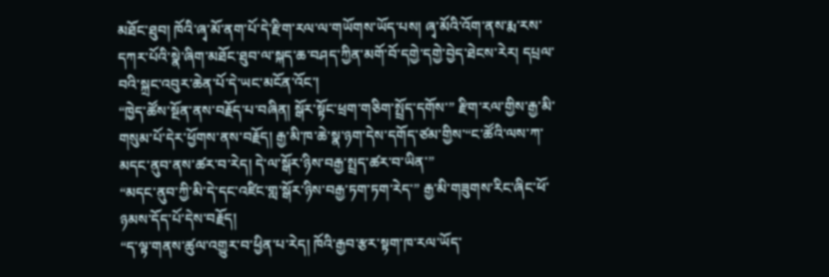མཐོང་ཐུབ། ཁོའི་ཞྭ་མོ་ནག་པོ་དེ་རྫིག་རལ་ལ་གཡོགས་ཡོད་པས། ཞྭ་མོའི་འོག་ནས་རྨ་རས་དཀར་པོའི་སྣེ་ཞིག་མཐོང་ཐུབ་ལ་སྐད་ཆ་བཤད་ཀྱིན་མགོ་བོ་དགྱེ་དགྱེ་བྱེད་ཐེངས་རེར། དཔྲལ་བའི་སྐྲང་འབུར་ཆེན་པོ་དེ་ཡང་མངོན་འོང་།
“ཁྱེད་ཚོས་སྔོན་ནས་བརྗོད་པ་བཞིན། སྒོར་སྟོང་ཕྲག་གཅིག་སྤྲོད་དགོས་” རྫིག་རལ་གྱིས་རྒྱ་མི་གསུམ་པོ་དེར་ཕྱོགས་ནས་བརྗོད། རྒྱ་མི་ཁ་ཆེ་སྣ་ཉག་དེས་དགོད་ཙམ་གྱིས་“ང་ཚོའི་ལས་ཀ་མདང་ནུབ་ནས་ཚར་བ་རེད། དེ་ལ་སྒོར་ཉིས་བརྒྱ་སྤྲད་ཚར་བ་ཡིན་”
“མདང་ནུབ་ཀྱི་མི་དེ་དང་འཛིང་གླ་སྒོར་ཉིས་བརྒྱ་ཏག་ཏག་རེད་” རྒྱ་མི་གཟུགས་རིང་ཞིང་ཕོ་ཉམས་དོད་པོ་དེས་བརྗོད།
“ད་ལྟ་གནས་ཚུལ་འགྱུར་བ་ཕྱིན་པ་རེད། ཁོའི་རྒྱབ་རྩར་སྟག་ཁ་རལ་ཡོད་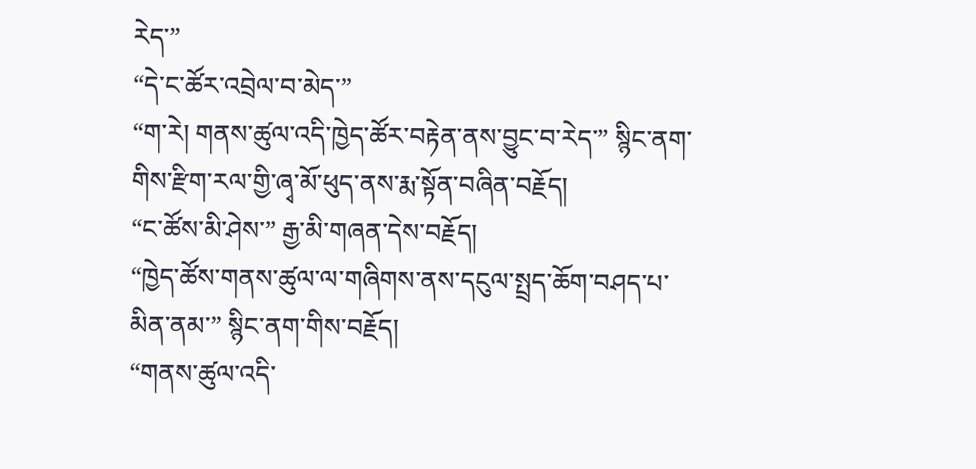རེད་”
“དེ་ང་ཚོར་འབྲེལ་བ་མེད་”
“ག་རེ། གནས་ཚུལ་འདི་ཁྱེད་ཚོར་བརྟེན་ནས་བྱུང་བ་རེད་” སྙིང་ནག་གིས་རྫིག་རལ་གྱི་ཞྭ་མོ་ཕུད་ནས་རྨ་སྟོན་བཞིན་བརྗོད།
“ང་ཚོས་མི་ཤེས་” རྒྱ་མི་གཞན་དེས་བརྗོད།
“ཁྱེད་ཚོས་གནས་ཚུལ་ལ་གཞིགས་ནས་དངུལ་སྤྲད་ཆོག་བཤད་པ་མིན་ནམ་” སྙིང་ནག་གིས་བརྗོད།
“གནས་ཚུལ་འདི་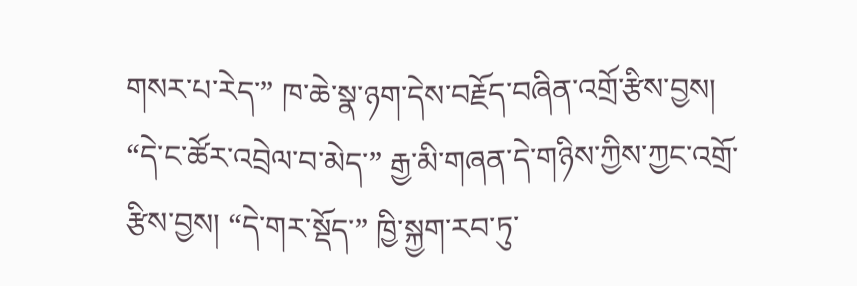གསར་པ་རེད་” ཁ་ཆེ་སྣ་ཉག་དེས་བརྗོད་བཞིན་འགྲོ་རྩིས་བྱས།
“དེ་ང་ཚོར་འབྲེལ་བ་མེད་” རྒྱ་མི་གཞན་དེ་གཉིས་ཀྱིས་ཀྱང་འགྲོ་རྩིས་བྱས། “དེ་གར་སྡོད་” ཁྱི་སྐྱག་རབ་ཏུ་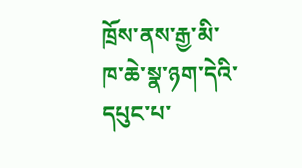ཁྲོས་ནས་རྒྱ་མི་ཁ་ཆེ་སྣ་ཉག་དེའི་དཔུང་པ་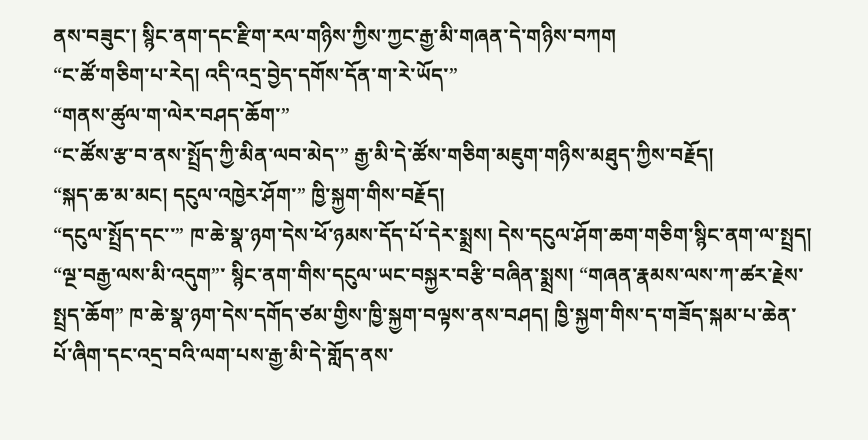ནས་བཟུང་། སྙིང་ནག་དང་རྫིག་རལ་གཉིས་ཀྱིས་ཀྱང་རྒྱ་མི་གཞན་དེ་གཉིས་བཀག
“ང་ཚོ་གཅིག་པ་རེད། འདི་འདྲ་བྱེད་དགོས་དོན་ག་རེ་ཡོད་”
“གནས་ཚུལ་ག་ལེར་བཤད་ཆོག་”
“ང་ཚོས་རྩ་བ་ནས་སྤྲོད་ཀྱི་མིན་ལབ་མེད་” རྒྱ་མི་དེ་ཚོས་གཅིག་མཇུག་གཉིས་མཐུད་ཀྱིས་བརྗོད།
“སྐད་ཆ་མ་མང། དངུལ་འཁྱེར་ཤོག་” ཁྱི་སྐྱག་གིས་བརྗོད།
“དངུལ་སྤྲོད་དང་་” ཁ་ཆེ་སྣ་ཉག་དེས་ཕོ་ཉམས་དོད་པོ་དེར་སྨྲས། དེས་དངུལ་ཤོག་ཆག་གཅིག་སྙིང་ནག་ལ་སྤྲད།
“ལྔ་བརྒྱ་ལས་མི་འདུག”་ སྙིང་ནག་གིས་དངུལ་ཡང་བསྐྱར་བརྩི་བཞིན་སྨྲས། “གཞན་རྣམས་ལས་ཀ་ཚར་རྗེས་སྤྲད་ཆོག” ཁ་ཆེ་སྣ་ཉག་དེས་དགོད་ཙམ་གྱིས་ཁྱི་སྐྱག་བལྟས་ནས་བཤད། ཁྱི་སྐྱག་གིས་ད་གཟོད་སྐམ་པ་ཆེན་པོ་ཞིག་དང་འདྲ་བའི་ལག་པས་རྒྱ་མི་དེ་གློད་ནས་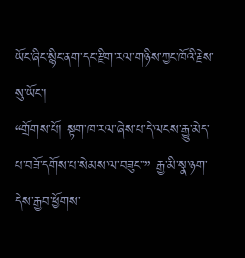ཡོང་ཞིང་སྙིང་ནག་དང་རྫིག་རལ་གཉིས་ཀྱང་ཁོའི་རྗེས་སུ་ཡོང་།
“གྲོགས་པོ། སྟག་ཁ་རལ་ཞེས་པ་དེ་ལངས་རྒྱུ་མེད་པ་བཟོ་དགོས་པ་སེམས་ལ་བཟུང་་” རྒྱ་མི་སྣ་ཉག་དེས་རྒྱབ་ཕྱོགས་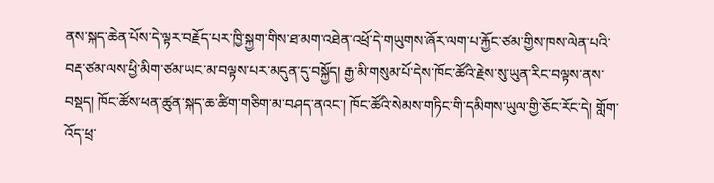ནས་སྐད་ཆེན་པོས་དེ་ལྟར་བརྗོད་པར་ཁྱི་སྐྱག་གིས་ཐ་མག་འཐེན་འཕྲོ་དེ་གཡུགས་ཞོར་ལག་པ་རྐྱོང་ཙམ་གྱིས་ཁས་ལེན་པའི་བརྡ་ཙམ་ལས་ཕྱི་མིག་ཙམ་ཡང་མ་བལྟས་པར་མདུན་དུ་བསྐྱོད། རྒྱ་མི་གསུམ་པོ་དེས་ཁོང་ཚོའི་རྗེས་སུ་ཡུན་རིང་བལྟས་ནས་བསྡད། ཁོང་ཚོས་ཕན་ཚུན་སྐད་ཆ་ཚིག་གཅིག་མ་བཤད་ནའང་། ཁོང་ཚོའི་སེམས་གཏིང་གི་དམིགས་ཡུལ་གྱི་ཅོང་རོང་དེ། གློག་འོད་ཕྲ་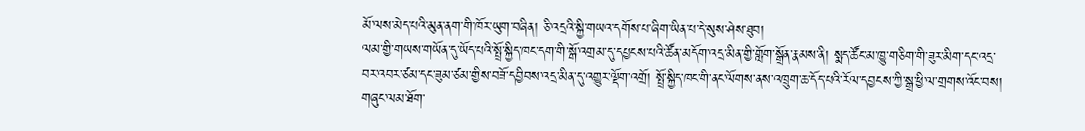མོ་ལས་མེད་པའི་མུན་ནག་གི་ཁོར་ཡུག་བཞིན། ཅི་འདྲའི་སྐྱི་གཡའ་དགོས་པ་ཞིག་ཡིན་པ་དེ་སུས་ཤེས་ཐུབ།
ལམ་གྱི་གཡས་གཡོན་དུ་ཡོད་པའི་སྤྲོ་སྐྱིད་ཁང་དག་གི་སྒོ་འགྲམ་དུ་དཔྱངས་པའི་ཚོན་མདོག་འདྲ་མིན་གྱི་གློག་སྒྲོན་རྣམས་ནི། སྨད་ཚོང་མ་ཁྱུ་གཅིག་གི་ཟུར་མིག་དང་འདྲ་བར་འབར་ཙམ་དང་ཟུམ་ཙམ་གྱིས་བཟོ་དབྱིབས་འདྲ་མིན་དུ་འགྱུར་ལྡོག་འགྲོ། སྤྲོ་སྐྱིད་ཁང་གི་ནང་ལོགས་ནས་འཁྲུག་ཆ་དོད་པའི་རོལ་དབྱངས་ཀྱི་སྒྲ་ཕྱི་ལ་གྲགས་འོང་བས། གཞུང་ལམ་ཐོག་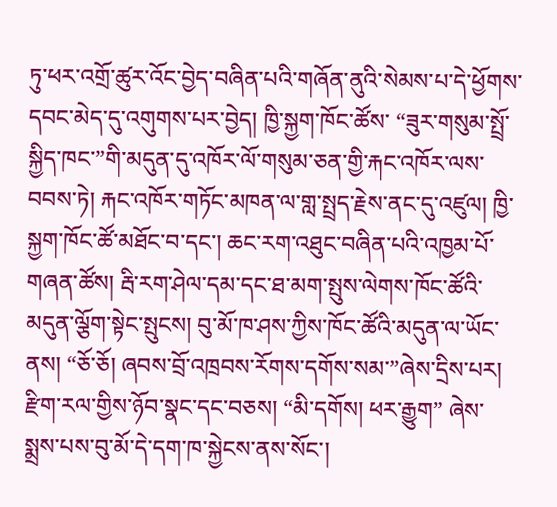ཏུ་ཕར་འགྲོ་ཚུར་འོང་བྱེད་བཞིན་པའི་གཞོན་ནུའི་སེམས་པ་དེ་ཕྱོགས་དབང་མེད་དུ་འགུགས་པར་བྱེད། ཁྱི་སྐྱག་ཁོང་ཚོས་ “ཟུར་གསུམ་སྤྲོ་སྐྱིད་ཁང་”གི་མདུན་དུ་འཁོར་ལོ་གསུམ་ཅན་གྱི་རྐང་འཁོར་ལས་བབས་ཏེ། རྐང་འཁོར་གཏོང་མཁན་ལ་གླ་སྤྲད་རྗེས་ནང་དུ་འཛུལ། ཁྱི་སྐྱག་ཁོང་ཚོ་མཐོང་བ་དང་། ཆང་རག་འཐུང་བཞིན་པའི་འཁྱམ་པོ་གཞན་ཚོས། རྦི་རག་ཤེལ་དམ་དང་ཐ་མག་སྤུས་ལེགས་ཁོང་ཚོའི་མདུན་ལྕོག་སྟེང་སྤུངས། བུ་མོ་ཁ་ཤས་ཀྱིས་ཁོང་ཚོའི་མདུན་ལ་ཡོང་ནས། “ཅོ་ཅོ། ཞབས་བྲོ་འཁྲབས་རོགས་དགོས་སམ་”ཞེས་དྲིས་པར། རྫིག་རལ་གྱིས་ཉོབ་སྣང་དང་བཅས། “མི་དགོས། ཕར་རྒྱུག” ཞེས་སྨྲས་པས་བུ་མོ་དེ་དག་ཁ་སྐྱེངས་ནས་སོང་།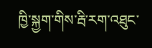ཁྱི་སྐྱག་གིས་རྦི་རག་འཐུང་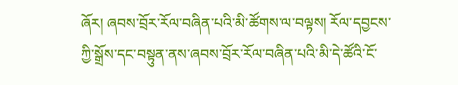ཞོར། ཞབས་བྲོར་རོལ་བཞིན་པའི་མི་ཚོགས་ལ་བལྟས། རོལ་དབྱངས་ཀྱི་སྒྲོས་དང་བསྟུན་ནས་ཞབས་བྲོར་རོལ་བཞིན་པའི་མི་དེ་ཚོའི་ངོ་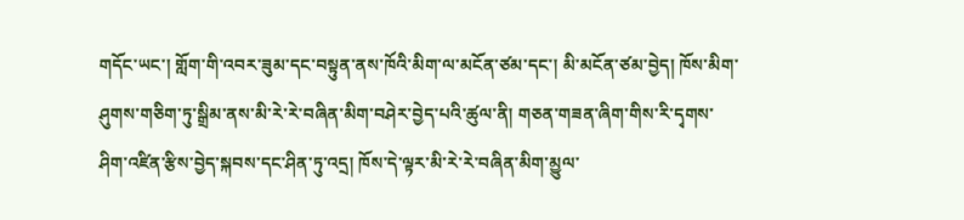གདོང་ཡང་། གློག་གི་འབར་ཟུམ་དང་བསྟུན་ནས་ཁོའི་མིག་ལ་མངོན་ཙམ་དང་། མི་མངོན་ཙམ་བྱེད། ཁོས་མིག་ཤུགས་གཅིག་ཏུ་སྒྲིམ་ནས་མི་རེ་རེ་བཞིན་མིག་བཤེར་བྱེད་པའི་ཚུལ་ནི། གཅན་གཟན་ཞིག་གིས་རི་དྭགས་ཤིག་འཛིན་རྩིས་བྱེད་སྐབས་དང་ཤིན་ཏུ་འདྲ། ཁོས་དེ་ལྟར་མི་རེ་རེ་བཞིན་མིག་མྱུལ་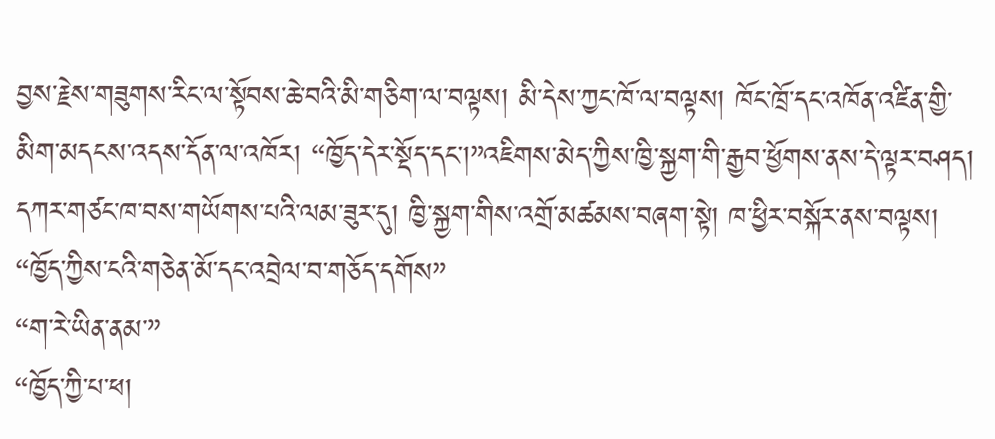བྱས་རྗེས་གཟུགས་རིང་ལ་སྟོབས་ཆེ་བའི་མི་གཅིག་ལ་བལྟས། མི་དེས་ཀྱང་ཁོ་ལ་བལྟས། ཁོང་ཁྲོ་དང་འཁོན་འཛིན་གྱི་མིག་མདངས་འདས་དོན་ལ་འཁོར། “ཁྱོད་དེར་སྡོད་དང་།”འཇིགས་མེད་ཀྱིས་ཁྱི་སྐྱག་གི་རྒྱབ་ཕྱོགས་ནས་དེ་ལྟར་བཤད། དཀར་གཙང་ཁ་བས་གཡོགས་པའི་ལམ་ཟུར་དུ། ཁྱི་སྐྱག་གིས་འགྲོ་མཚམས་བཞག་སྟེ། ཁ་ཕྱིར་བསྐོར་ནས་བལྟས།
“ཁྱོད་ཀྱིས་ངའི་གཅེན་མོ་དང་འབྲེལ་བ་གཅོད་དགོས”
“ག་རེ་ཡིན་ནམ་”
“ཁྱོད་ཀྱི་པ་ཕ།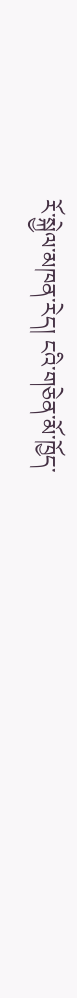རོ་སྐྱེལ་མཁན་རེད། ངའི་གཅེན་མོ་ཁྱོད་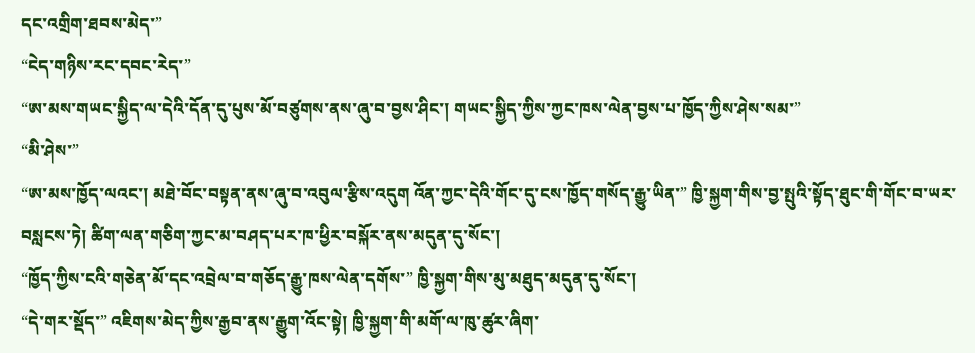དང་འགྲིག་ཐབས་མེད་”
“ངེད་གཉིས་རང་དབང་རེད་”
“ཨ་མས་གཡང་སྐྱིད་ལ་དེའི་དོན་དུ་པུས་མོ་བཙུགས་ནས་ཞུ་བ་བྱས་ཤིང་། གཡང་སྐྱིད་ཀྱིས་ཀྱང་ཁས་ལེན་བྱས་པ་ཁྱོད་ཀྱིས་ཤེས་སམ་”
“མི་ཤེས་”
“ཨ་མས་ཁྱོད་ལའང་། མཐེ་བོང་བསྟན་ནས་ཞུ་བ་འབུལ་རྩིས་འདུག འོན་ཀྱང་དེའི་གོང་དུ་ངས་ཁྱོད་གསོད་རྒྱུ་ཡིན་” ཁྱི་སྐྱག་གིས་བྱ་སྤུའི་སྟོད་ཐུང་གི་གོང་བ་ཡར་བསླངས་ཏེ། ཚིག་ལན་གཅིག་ཀྱང་མ་བཤད་པར་ཁ་ཕྱིར་བསྐོར་ནས་མདུན་དུ་སོང་།
“ཁྱོད་ཀྱིས་ངའི་གཅེན་མོ་དང་འབྲེལ་བ་གཅོད་རྒྱུ་ཁས་ལེན་དགོས་” ཁྱི་སྐྱག་གིས་མུ་མཐུད་མདུན་དུ་སོང་།
“དེ་གར་སྡོད་” འཇིགས་མེད་ཀྱིས་རྒྱབ་ནས་རྒྱུག་འོང་སྟེ། ཁྱི་སྐྱག་གི་མགོ་ལ་ཁུ་ཚུར་ཞིག་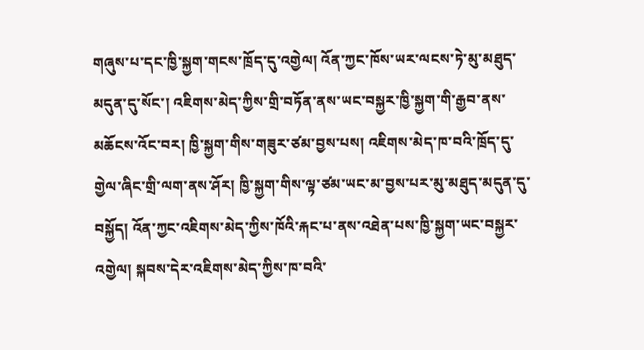གཞུས་པ་དང་ཁྱི་སྐྱག་གངས་ཁྲོད་དུ་འགྱེལ། འོན་ཀྱང་ཁོས་ཡར་ལངས་ཏེ་མུ་མཐུད་མདུན་དུ་སོང་། འཇིགས་མེད་ཀྱིས་གྲི་བཏོན་ནས་ཡང་བསྐྱར་ཁྱི་སྐྱག་གི་རྒྱབ་ནས་མཆོངས་འོང་བར། ཁྱི་སྐྱག་གིས་གཟུར་ཙམ་བྱས་པས། འཇིགས་མེད་ཁ་བའི་ཁྲོད་དུ་གྱེལ་ཞིང་གྲི་ལག་ནས་ཤོར། ཁྱི་སྐྱག་གིས་ལྟ་ཙམ་ཡང་མ་བྱས་པར་མུ་མཐུད་མདུན་དུ་བསྐྱོད། འོན་ཀྱང་འཇིགས་མེད་ཀྱིས་ཁོའི་རྐང་པ་ནས་འཐེན་པས་ཁྱི་སྐྱག་ཡང་བསྐྱར་འགྱེལ། སྐབས་དེར་འཇིགས་མེད་ཀྱིས་ཁ་བའི་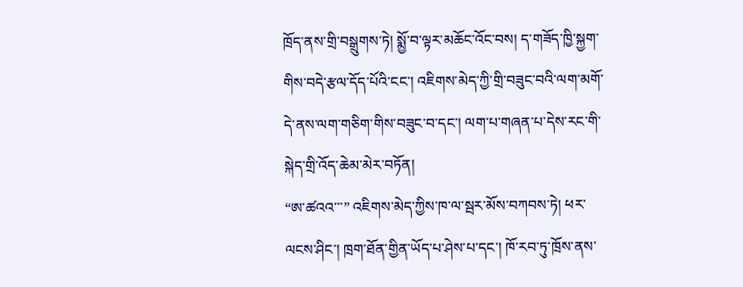ཁྲོད་ནས་གྲི་བསྒྲུགས་ཏེ། སྨྱོ་བ་ལྟར་མཆོང་འོང་བས། ད་གཟོད་ཁྱི་སྐྱག་གིས་བདེ་རྩལ་དོད་པོའི་ངང་། འཇིགས་མེད་ཀྱི་གྲི་བཟུང་བའི་ལག་མགོ་དེ་ནས་ལག་གཅིག་གིས་བཟུང་བ་དང་། ལག་པ་གཞན་པ་དེས་རང་གི་སྐེད་གྲི་འོད་ཆེམ་མེར་བཏོན།
“ཨ་ཚའའ་་་” འཇིགས་མེད་ཀྱིས་ཁ་ལ་སྦར་མོས་བཀབས་ཏེ། ཕར་ལངས་ཤིང་། ཁྲག་ཐོན་གྱིན་ཡོད་པ་ཤེས་པ་དང་། ཁོ་རབ་ཏུ་ཁྲོས་ནས་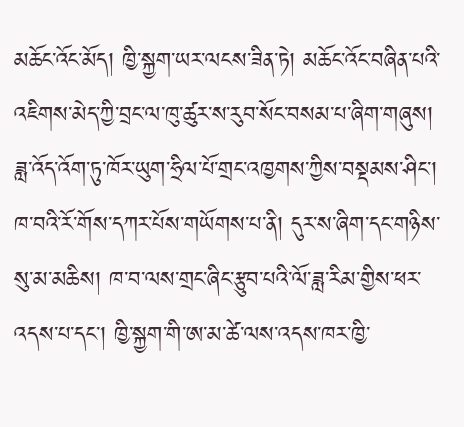མཆོང་འོང་མོད། ཁྱི་སྐྱག་ཡར་ལངས་ཟིན་ཏེ། མཆོང་འོང་བཞིན་པའི་འཇིགས་མེད་ཀྱི་བྲང་ལ་ཁུ་ཚུར་ས་རུབ་སོང་བསམ་པ་ཞིག་གཞུས། ཟླ་འོད་འོག་ཏུ་ཁོར་ཡུག་ཧྲིལ་པོ་གྲང་འཁྱགས་ཀྱིས་བསྡམས་ཤིང་། ཁ་བའི་རོ་གོས་དཀར་པོས་གཡོགས་པ་ནི། དུར་ས་ཞིག་དང་གཉིས་སུ་མ་མཆིས། ཁ་བ་ལས་གྲང་ཞིང་རྩུབ་པའི་ལོ་ཟླ་རིམ་གྱིས་ཕར་འདས་པ་དང་། ཁྱི་སྐྱག་གི་ཨ་མ་ཚེ་ལས་འདས་ཁར་ཁྱི་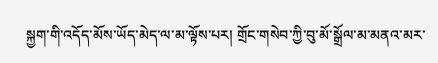སྐྱག་གི་འདོད་མོས་ཡོད་མེད་ལ་མ་ལྟོས་པར། གྲོང་གསེབ་ཀྱི་བུ་མོ་སྒྲོལ་མ་མནའ་མར་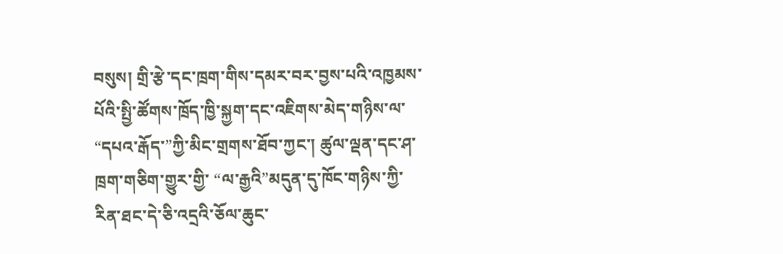བསུས། གྲི་རྩེ་དང་ཁྲག་གིས་དམར་བར་བྱས་པའི་འཁྱམས་པོའི་སྤྱི་ཚོགས་ཁྲོད་ཁྱི་སྐྱག་དང་འཇིགས་མེད་གཉིས་ལ་ “དཔའ་རྒོད་”ཀྱི་མིང་གྲགས་ཐོབ་ཀྱང་། ཚུལ་ལྡན་དང་ཤ་ཁྲག་གཅིག་གྱུར་གྱི་ “ལ་རྒྱའི”མདུན་དུ་ཁོང་གཉིས་ཀྱི་རིན་ཐང་དེ་ཅི་འདྲའི་ཅོལ་ཆུང་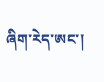ཞིག་རེད་ཨང་།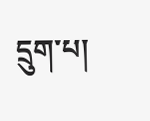དྲུག་པ།